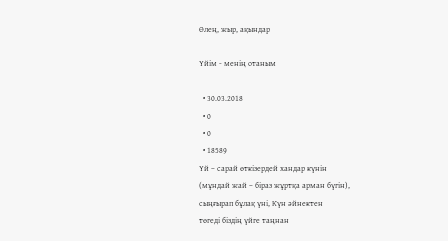Өлең, жыр, ақындар

Үйім - менің отаным

  • 30.03.2018
  • 0
  • 0
  • 18589
Үй – сарай өткізердей хандар күнін
(мұндай жай – біраз жұртқа арман бүгін),
сыңғырап бұлақ үні, Күн әйнектен
төгеді біздің үйге таңнан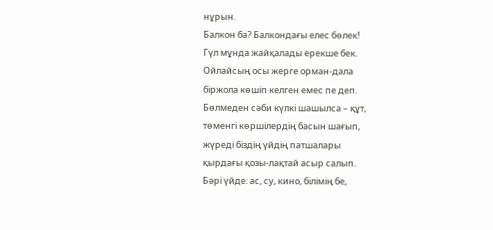нұрын.
Балкон ба? Балкондағы елес бөлек!
Гүл мұнда жайқалады ерекше бек.
Ойлайсың осы жерге орман-дала
біржола көшіп келген емес пе деп.
Бөлмеден сәби күлкі шашылса – құт,
төменгі көршілердің басын шағып,
жүреді біздің үйдің патшалары
қырдағы қозы-лақтай асыр салып.
Бәрі үйде: ас, су, кино, білімің бе,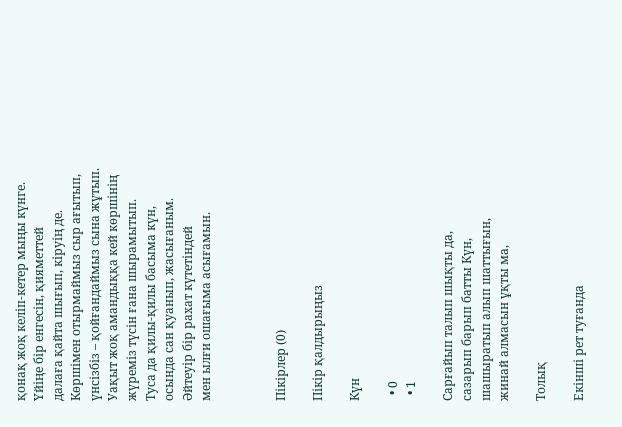қонақ жоқ келіп-кетер мыңы күнге.
Үйіңе бір енгесін, қияметтей
далаға қайта шығып, кіруің де.
Көршімен отырмаймыз сыр ағытып,
үнсізбіз – қойғандаймыз сына жұтып.
Уақыт жоқ амандыққа кей көршінің
жүреміз түсін ғана шырамытып.
Туса да қилы-қилы басыма күн,
осында сан қуанып, жасығаным.
Әйтеуір бір рахат күтетіндей
мен ылғи ошағыма асығамын.



Пікірлер (0)

Пікір қалдырыңыз

Күн

  • 0
  • 1

Сарғайып талып шықты да,
сазарып барып батты Күн,
шашыратып алып шаттығын,
жинай алмасын ұқты ма,

Толық

Екінші рет туғанда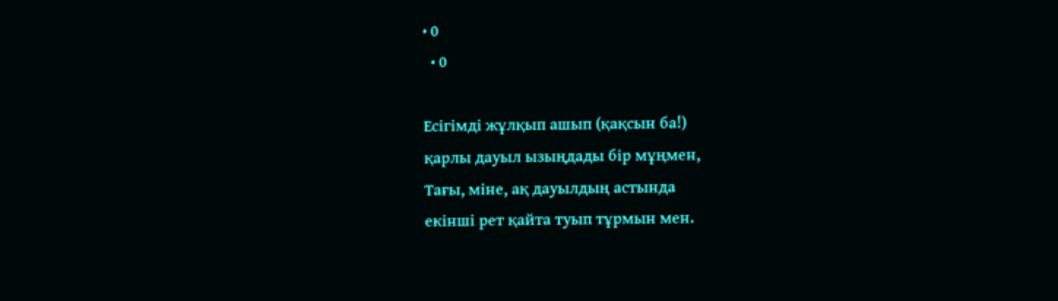• 0
  • 0

Есігімді жұлқып ашып (қақсын ба!)
қарлы дауыл ызыңдады бір мұңмен,
Тағы, міне, ақ дауылдың астында
екінші рет қайта туып тұрмын мен.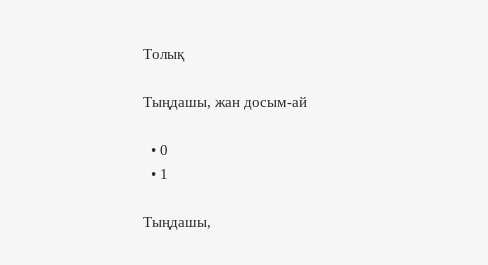Толық

Тыңдашы, жан досым-ай

  • 0
  • 1

Тыңдашы,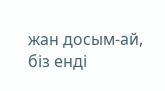жан досым-ай,
біз енді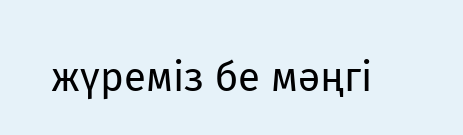жүреміз бе мәңгі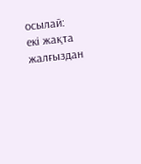осылай:
екі жақта жалғыздан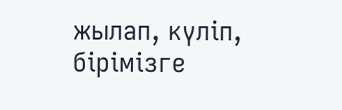жылап, күліп,
бірімізге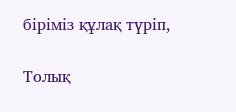біріміз құлақ түріп,

Толық